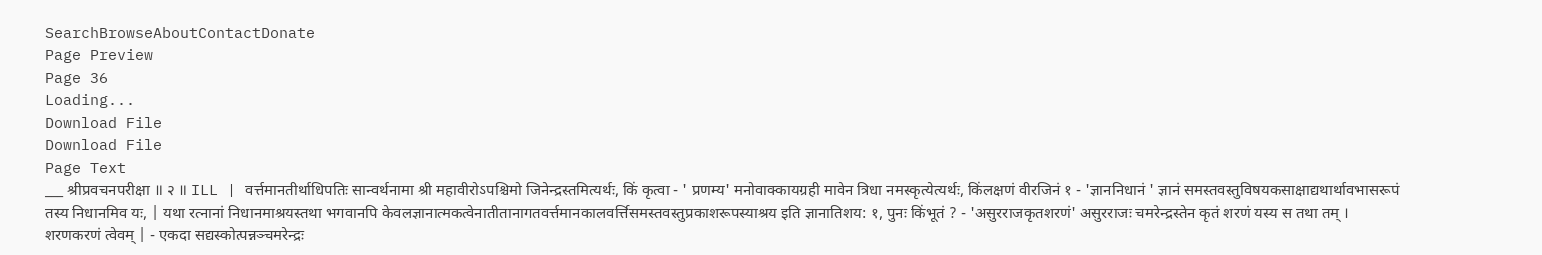SearchBrowseAboutContactDonate
Page Preview
Page 36
Loading...
Download File
Download File
Page Text
___ श्रीप्रवचनपरीक्षा ॥ २ ॥ ILL | वर्त्तमानतीर्थाधिपतिः सान्वर्थनामा श्री महावीरोऽपश्चिमो जिनेन्द्रस्तमित्यर्थः, किं कृत्वा - ' प्रणम्य' मनोवाक्कायग्रही मावेन त्रिधा नमस्कृत्येत्यर्थः, किंलक्षणं वीरजिनं १ - 'ज्ञाननिधानं ' ज्ञानं समस्तवस्तुविषयकसाक्षाद्यथार्थावभासरूपं तस्य निधानमिव यः, | यथा रत्नानां निधानमाश्रयस्तथा भगवानपि केवलज्ञानात्मकत्वेनातीतानागतवर्त्तमानकालवर्त्तिसमस्तवस्तुप्रकाशरूपस्याश्रय इति ज्ञानातिशय: १, पुनः किंभूतं ? - 'असुरराजकृतशरणं' असुरराजः चमरेन्द्रस्तेन कृतं शरणं यस्य स तथा तम् । शरणकरणं त्वेवम् | - एकदा सद्यस्कोत्पन्नञ्चमरेन्द्रः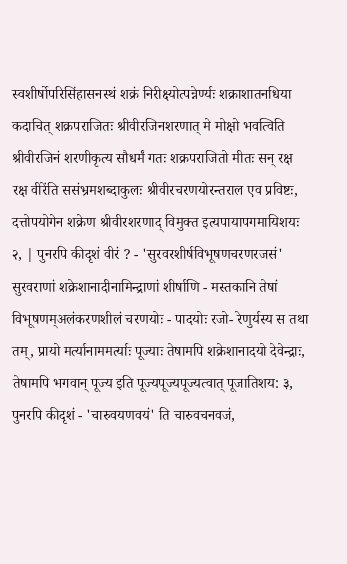स्वशीर्षोपरिसिंहासनस्थं शक्रं निरीक्ष्योत्पन्नेर्ण्यः शक्राशातनधिया कदाचित् शक्रपराजितः श्रीवीरजिनशरणात् मे मोक्षो भवत्विति श्रीवीरजिनं शरणीकृत्य सौधर्मं गतः शक्रपराजितो मीतः सन् रक्ष रक्ष वीरेंति ससंभ्रमशब्दाकुलः श्रीवीरचरणयोरन्तराल एव प्रविष्टः, दत्तोपयोगेन शक्रेण श्रीवीरशरणाद् विमुक्त इत्यपायापगमायिशयः २, | पुनरपि कीदृशं वीरं ? - 'सुरवरशीर्षविभूषणचरणरजसं' सुरवराणां शक्रेशानादीनामिन्द्राणां शीर्षाणि - मस्तकानि तेषां विभूषणम्अलंकरणशीलं चरणयोः - पादयोः रजो- रेणुर्यस्य स तथा तम्, प्रायो मर्त्यानाममर्त्याः पूज्याः तेषामपि शक्रेशानादयो देवेन्द्राः, तेषामपि भगवान् पूज्य इति पूज्यपूज्यपूज्यत्वात् पूजातिशय: ३, पुनरपि कीदृशं - 'चारुवयणवयं' ति चारुवचनवजं,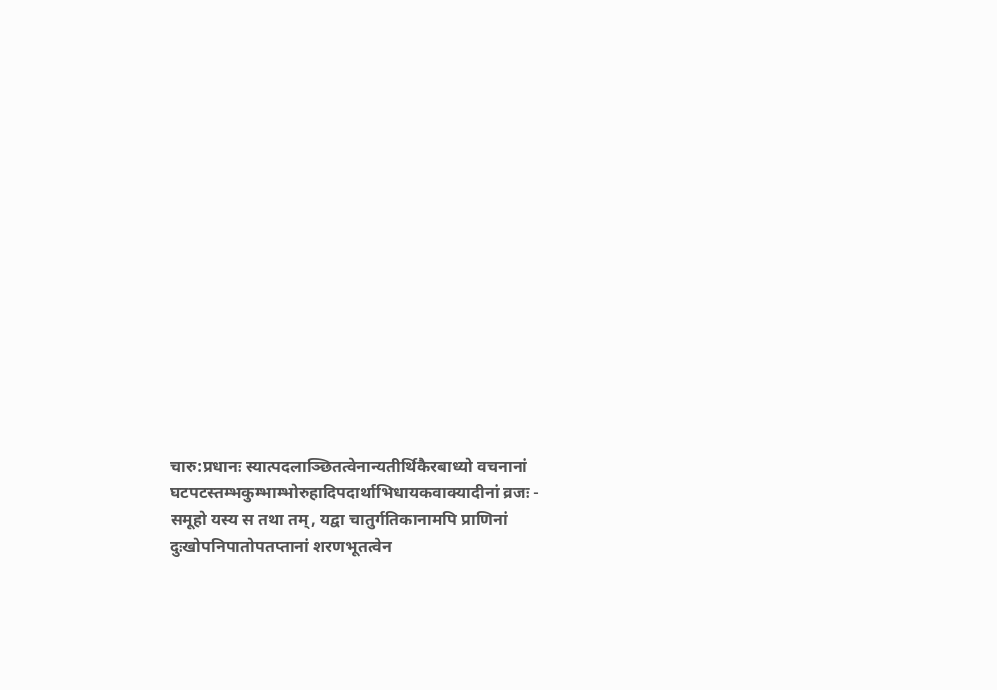चारु:प्रधानः स्यात्पदलाञ्छितत्वेनान्यतीर्थिकैरबाध्यो वचनानां घटपटस्तम्भकुम्भाम्भोरुहादिपदार्थाभिधायकवाक्यादीनां व्रजः - समूहो यस्य स तथा तम्, यद्वा चातुर्गतिकानामपि प्राणिनां दुःखोपनिपातोपतप्तानां शरणभूतत्वेन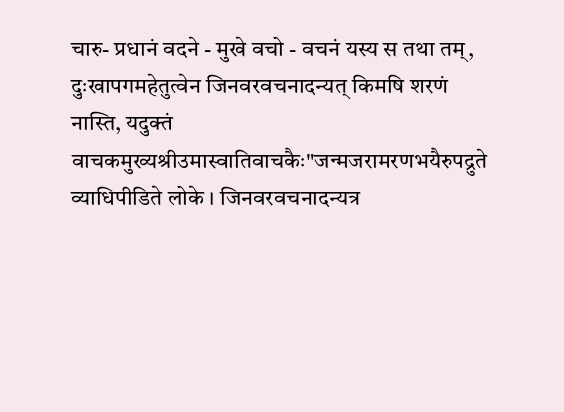चारु- प्रधानं वदने - मुखे वचो - वचनं यस्य स तथा तम्, दुःखापगमहेतुत्वेन जिनवरवचनादन्यत् किमषि शरणं नास्ति, यदुक्तं वाचकमुख्यश्रीउमास्वातिवाचकैः"जन्मजरामरणभयैरुपद्रुते व्याधिपीडिते लोके । जिनवरवचनादन्यत्र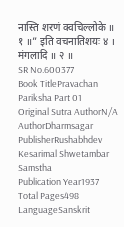नास्ति शरणं क्वचिल्लोके ॥ १ ॥” इति वचनातिशयः ४ । मंगलादि ॥ २ ॥
SR No.600377
Book TitlePravachan Pariksha Part 01
Original Sutra AuthorN/A
AuthorDharmsagar
PublisherRushabhdev Kesarimal Shwetambar Samstha
Publication Year1937
Total Pages498
LanguageSanskrit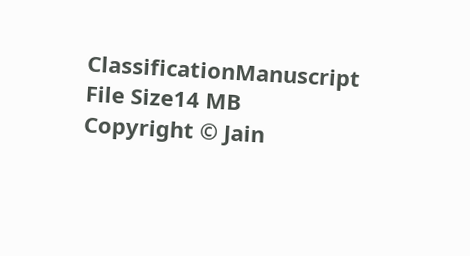ClassificationManuscript
File Size14 MB
Copyright © Jain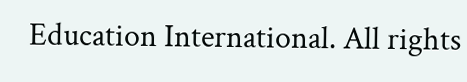Education International. All rights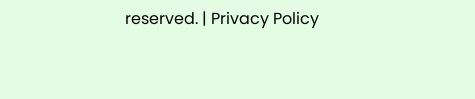reserved. | Privacy Policy